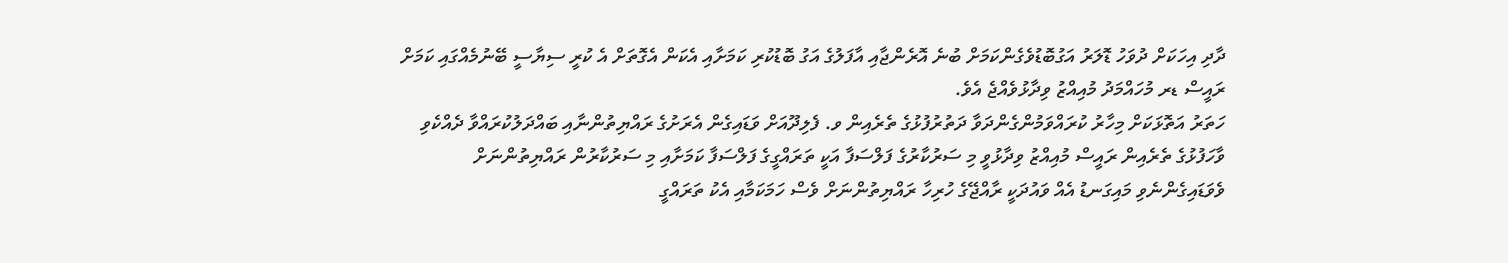ދާދި އިހަކަށް ދުވަހު ޑޮލަރު އަގުބޮޑުވެގެންކަމަށް ބުނެ އޮރެންޖާއި އާފަލުގެ އަގު ބޮޑުކުރި ކަމަށާއި އެކަން އެގޮތަށް އެ ކުރީ ސިޔާސީ ބޭނުމެއްގައި ކަމަށް ރައީސް ޑރ މުހައްމަދު މުއިއްޒު ވިދާޅުވެއްޖެ އެވެ.
ހަތަރު އަތޮޅަކަށް މިހާރު ކުރައްވަމުންގެންދަވާ ދަތުރުފުޅުގެ ތެރެއިން ވ. ފެލިދޫއަށް ވަޑައިގެން އެރަށުގެ ރައްޔިތުންނާއި ބައްދަލުކުރައްވާ ދެއްކެވި ވާހަފުޅުގެ ތެރެއިން ރައީސް މުއިއްޒު ވިދާޅުވީ މި ސަރުކާރުގެ ފަލްސަފާ އަކީ ތަރައްގީގެ ފަލްސަފާ ކަމަށާއި މި ސަރުކާރުން ރައްޔިތުންނަށް ވެވަޑައިގެންނެވި މައިގަނޑު އެއް ވައުދަކީ ރާއްޖޭގެ ހުރިހާ ރައްޔިތުންނަށް ވެސް ހަމަކަމާއި އެކު ތަރައްގީ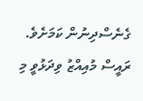ގެނެސްދިނުން ކަމަށެވެ.
ރައީސް މުއިއްޒު ވިދަޅުވީ މި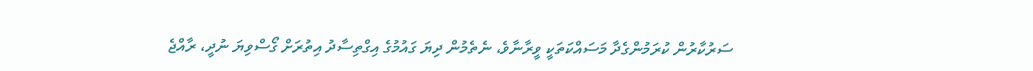ސަރުކާރުން ކުރަމުންގެދާ މަސައްކަތަކީ ވީރާނާވެ، ނެތެމުން ދިޔަ ގައުމުގެ އިގްތިސާދު އިތުރަށް ގޯސްވިޔަ ނުދީ، ރާއްޖެ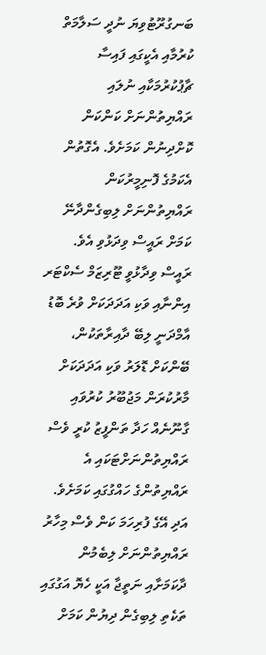ބަނގުރޫޓުވިޔަ ނުދީ ސަލާމަތް ކުރުމާއި އެކީގައި ފައިސާ ޗާޕުކުރުމަކާއި ނުލައި ރައްޔިތުންނަށް ކަންކަން ކޮށްދިނުން ކަމަށެވެ. އެގޮތުން އެކަމުގެ ފޮނިމީރުކަން ރައްޔިތުންނަށް ލިބިގެންދާނޭ ކަމަށް ރައީސް ވިދަޅުވި އެވެ.
ރައީސް ވިދާޅުވީ ޓޫރިޒަމް ސެކްޓަރ އިންނާއި ވަކި އަދަދަކަށް ވުރެ ބޮޑު އާމްދަނީ ލިބޭ ދާއިރާތަކުން، ބޭންކަށް ޑޮލަރު ވަކި އަދަދަކަށް މާރުކުރަން މަޖުބޫރު ކުރުވައި ގާނޫނެއް ހަދާ ތަންފީޒު ކުރީ ވެސް ރައްޔިތުންނަށްޓަކައި އެ ރައްޔިތުންގެ ހައްގުގައި ކަމަށެވެ. އަދި އޭގެ ފުރިހަމަ ކަން ވެސް މިހާރު ރައްޔިތުންނަށް ލިބެމުން ދާކަމަށާއި ނަތީޖާ އަކީ ހެޔޮ އަގުގައި ތަކެތި ލިބިގެން ދިޔުން ކަމަށް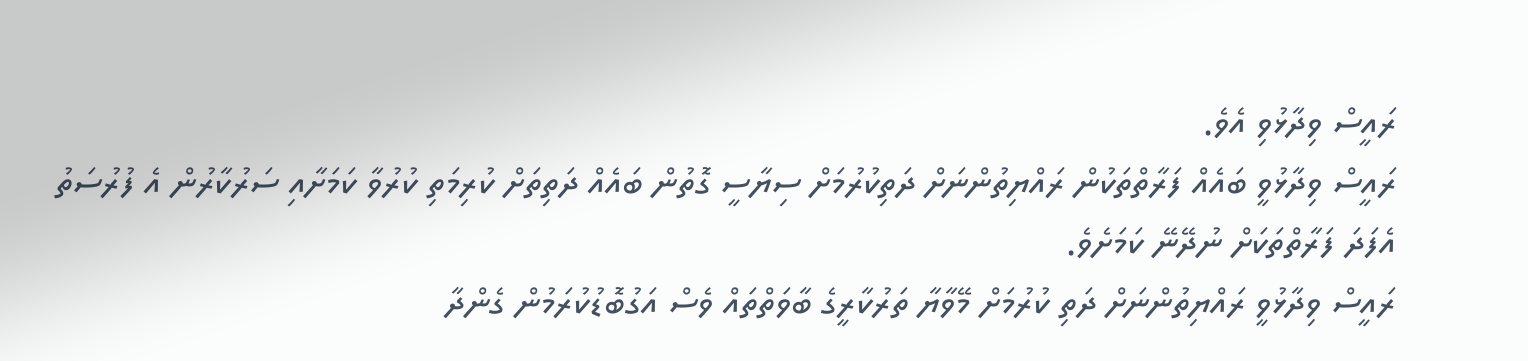ރައީސް ވިދާޅުވި އެވެ.
ރައީސް ވިދާޅުވީ ބައެއް ފަރާތްތަކުން ރައްޔިތުންނަށް ދަތިކުރުމަށް ސިޔާސީ ގޮތުން ބައެއް ދަތިތަށް ކުރިމަތި ކުރުވާ ކަމަށާއި ސަރުކާރުން އެ ފުރުސަތު އެފަދަ ފަރާތްތަކަށް ނުދޭނޭ ކަމަށެވެ.
ރައީސް ވިދާޅުވީ ރައްޔިތުންނަށް ދަތި ކުރުމަށް މޭވާޔާ ތަރުކާރީގެ ބާވަތްތައް ވެސް އަގުބޮޑުކުރަމުން ގެންދާ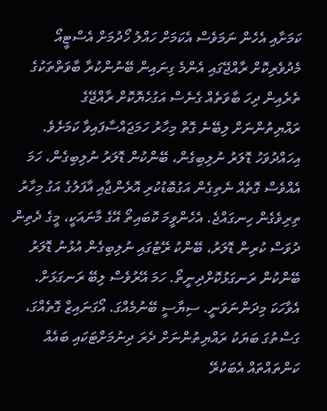ކަމަށާއި އެހެން ނަމަވެސް އެކަމަށް ހައްލު ހޯދުމަށް އެސްޓީއޯ މެދުވެރިކޮށް ރާއްޖޭގައި އެންމެ ގިނައިން ބޭނުންކުރާ ބާވަތްތަކުގެ ތެރެއިން ދިހަ ބާވަތެއް ގެނެސް އަގުހެޔޮކޮށް ރާއްޖޭގެ ރައްޔިތުންނަށް ލިބޭނެ ގޮތް މިހާރު ހަމަޖައްސާފައިވާ ކަމަށެވެ.
އިހައްދުވަހު ޑޮލަރު ނުލިބިގެން، ބޭންކުން ޑޮލަރު ނުލިބިގެން، ހަމަ އެއްވެސް ގޮތެއް ނެތިގެން އަގުބޮޑުކުރި އޮރެންޖާއި އާފަލުގެ އަގު މިހާރު ތިރިވެގެން ހިނގައްޖެ. އެހެންވީމަ ކޮބައިތޯ އޭގެ މާނައަކީ، މީގެ ދެތިން ދުވަސް ކުރިން ޑޮލަރު، ބޭންކު ރޭޓުގައި ނުލިބިގެން އުޅުނު ޑޮލަރު ބޭންކުން ރަނގަޅުކޮށްދިނީތޯ. ހަމަ އޭރުވެސް ލިބޭ ރަނގަޅަށް. އެވާހަކަ މިދަންނަވަނީ. ސިޔާސީ ބޭނުމެއްގަ. އޯގަނައިޒް ގޮތެއްގަ، ގަސްތުގަ ބަޔަކު ރައްޔިތުންނަށް ދެރަ ދިނުމަށްޓަކައި ބައެއް ކަންތައްތައް އެބަކުރޭ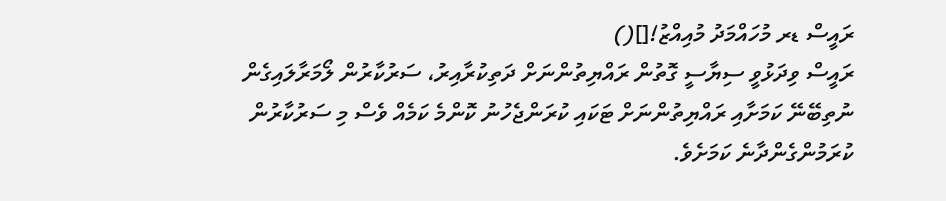ރައީސް ޑރ މުހައްމަދު މުއިއްޒު![]()
ރައީސް ވިދަޅުވީ ސިޔާސީ ގޮތުން ރައްޔިތުންނަށް ދަތިކުރާއިރު، ސަރުކާރުން ލޯމަރާލައިގެން ނުތިބޭނޭ ކަމަށާއި ރައްޔިތުންނަށް ޓަކައި ކުރަންޖެހުނު ކޮންމެ ކަމެއް ވެސް މި ސަރުކާރުން ކުރަމުންގެންދާނެ ކަމަށެވެ.